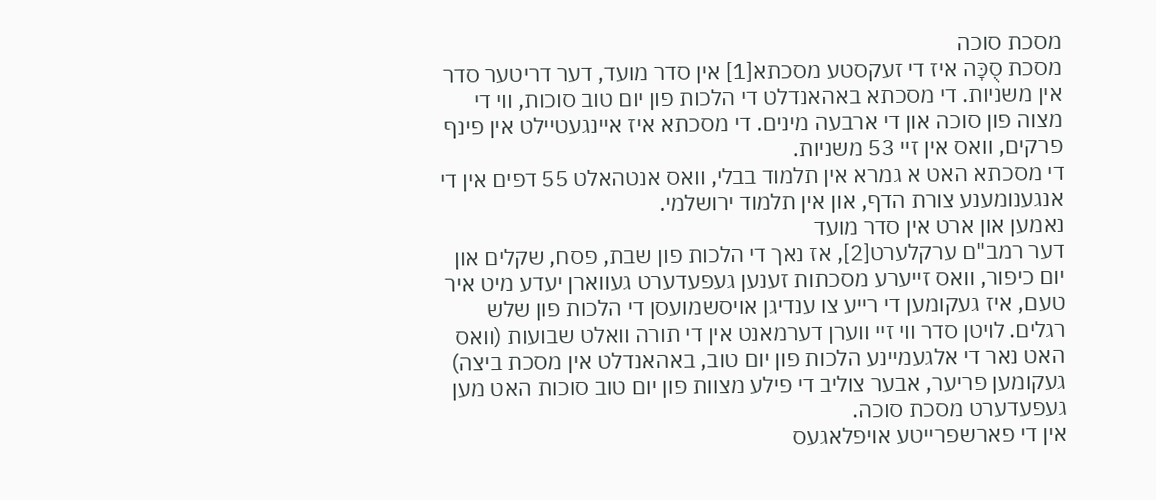מסכת סוכה
מסכת סֻכָּה איז די זעקסטע מסכתא[1] אין סדר מועד, דער דריטער סדר אין משניות. די מסכתא באהאנדלט די הלכות פון יום טוב סוכות, ווי די מצוה פון סוכה און די ארבעה מינים. די מסכתא איז איינגעטיילט אין פינף פרקים, וואס אין זיי 53 משניות.
די מסכתא האט א גמרא אין תלמוד בבלי, וואס אנטהאלט 55 דפים אין די אנגענומענע צורת הדף, און אין תלמוד ירושלמי.
נאמען און ארט אין סדר מועד
דער רמב"ם ערקלערט[2], אז נאך די הלכות פון שבת, פסח, שקלים און יום כיפור, וואס זייערע מסכתות זענען געפעדערט געווארן יעדע מיט איר טעם, איז געקומען די רייע צו ענדיגן אויסשמועסן די הלכות פון שלש רגלים. לויטן סדר ווי זיי ווערן דערמאנט אין די תורה וואלט שבועות (וואס האט נאר די אלגעמיינע הלכות פון יום טוב, באהאנדלט אין מסכת ביצה) געקומען פריער, אבער צוליב די פילע מצוות פון יום טוב סוכות האט מען געפעדערט מסכת סוכה.
אין די פארשפרייטע אויפלאגעס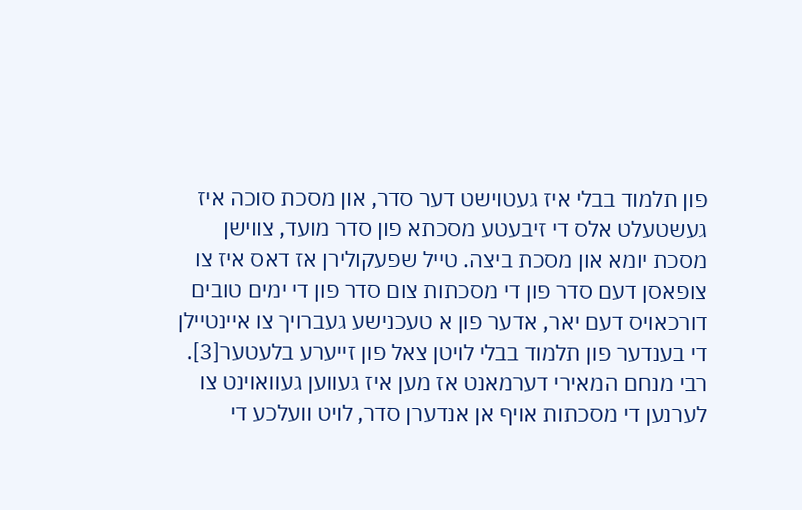פון תלמוד בבלי איז געטוישט דער סדר, און מסכת סוכה איז געשטעלט אלס די זיבעטע מסכתא פון סדר מועד, צווישן מסכת יומא און מסכת ביצה. טייל שפעקולירן אז דאס איז צו צופאסן דעם סדר פון די מסכתות צום סדר פון די ימים טובים דורכאויס דעם יאר, אדער פון א טעכנישע געברויך צו איינטיילן די בענדער פון תלמוד בבלי לויטן צאל פון זייערע בלעטער[3].
רבי מנחם המאירי דערמאנט אז מען איז געווען געוואוינט צו לערנען די מסכתות אויף אן אנדערן סדר, לויט וועלכע די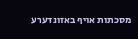מסכתות אויף באזונדערע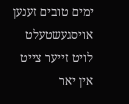ימים טובים זענען אויסגעשטעלט לויט זייער צייט אין יאר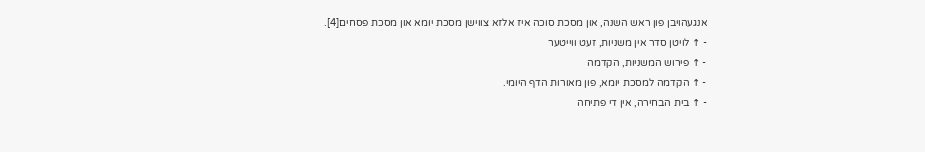אנגעהויבן פון ראש השנה, און מסכת סוכה איז אלזא צווישן מסכת יומא און מסכת פסחים[4].
- ↑ לויטן סדר אין משניות, זעט ווייטער
- ↑ פירוש המשניות, הקדמה
- ↑ הקדמה למסכת יומא, פון מאורות הדף היומי.
- ↑ בית הבחירה, אין די פתיחה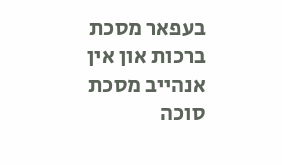בעפאר מסכת ברכות און אין אנהייב מסכת סוכה